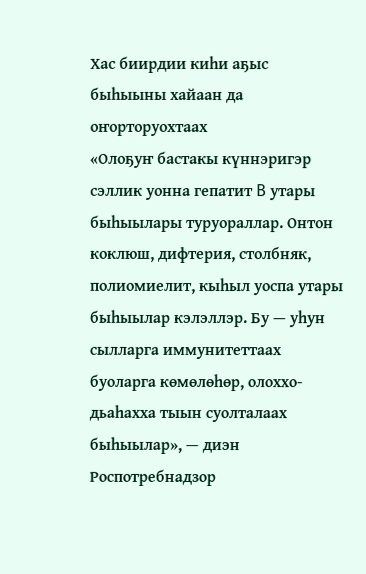Хас биирдии киһи аҕыс быһыыны хайаан да оҥорторуохтаах
«Олоҕуҥ бастакы күннэригэр сэллик уонна гепатит B утары быһыылары туруораллар. Онтон коклюш, дифтерия, столбняк, полиомиелит, кыһыл уоспа утары быһыылар кэлэллэр. Бу — уһун сылларга иммунитеттаах буоларга көмөлөһөр, олоххо-дьаһахха тыын суолталаах быһыылар», — диэн Роспотребнадзор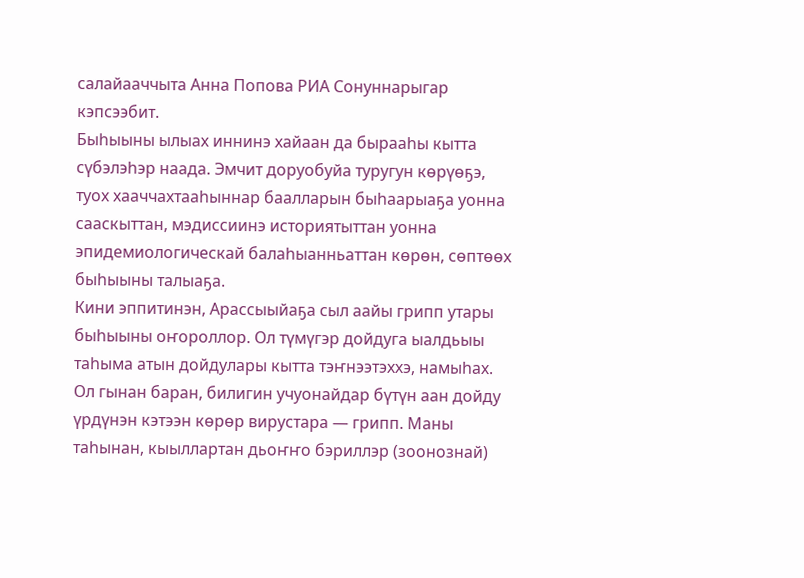салайааччыта Анна Попова РИА Сонуннарыгар кэпсээбит.
Быһыыны ылыах иннинэ хайаан да бырааһы кытта сүбэлэһэр наада. Эмчит доруобуйа туругун көрүөҕэ, туох хааччахтааһыннар баалларын быһаарыаҕа уонна сааскыттан, мэдиссиинэ историятыттан уонна эпидемиологическай балаһыанньаттан көрөн, сөптөөх быһыыны талыаҕа.
Кини эппитинэн, Арассыыйаҕа сыл аайы грипп утары быһыыны оҥороллор. Ол түмүгэр дойдуга ыалдьыы таһыма атын дойдулары кытта тэҥнээтэххэ, намыһах.
Ол гынан баран, билигин учуонайдар бүтүн аан дойду үрдүнэн кэтээн көрөр вирустара — грипп. Маны таһынан, кыыллартан дьоҥҥо бэриллэр (зоонознай)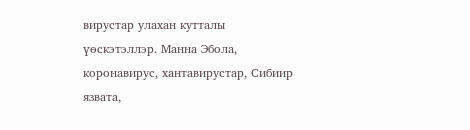вирустар улахан кутталы үөскэтэллэр. Манна Эбола, коронавирус, хантавирустар, Сибиир язвата,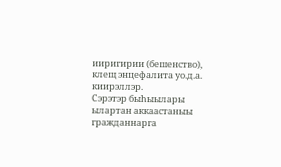ииригирии (бешенство), клещ энцефалита уо.д.а. киирэллэр.
Сэрэтэр быһыылары ылартан аккаастаныы гражданнарга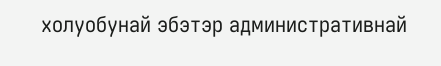холуобунай эбэтэр административнай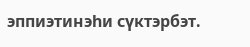эппиэтинэһи сүктэрбэт.